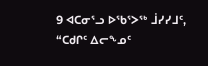9 ᐊᑕᓂᕐᓗ ᐅᖃᕐᐳᖅ ᒨᓯᓯᒧᑦ, “ᑕᑯᒋᑦ ᐃᓕᖕᓄᑦ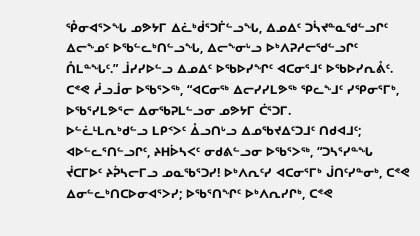ᕾᓂᐊᕐᐳᖓ ᓄᕗᔭᒥ ᐃᓛᒃᑰᕐᑐᒦᓪᓗᖓ, ᐃᓄᐃᑦ ᑐᓵᔪᓐᓇᖁᓪᓗᒋᑦ ᐃᓕᖕᓄᑦ ᐅᖃᓪᓚᒃᑎᓪᓗᖓ, ᐃᓕᖕᓂᒡᓗ ᐅᒃᐱᕈᓱᓕᖁᓪᓗᒋᑦ ᑍᒪᓐᖓᑦ.” ᒨᓯᓯᐅᓪᓗ ᐃᓄᐃᑦ ᐅᖃᐅᓯᖏᑦ ᐊᑕᓂᕐᒧᑦ ᐅᖃᐅᓯᕆᕔᑦ.
ᑕᕝᕙ ᓲᓗᒨᓂ ᐅᖃᕐᐳᖅ, “ᐊᑕᓂᖅ ᐃᓕᓯᓯᒪᕗᖅ ᕿᓚᖕᒧᑦ ᓯᕿᓂᕐᒥᒃ, ᐅᖃᕐᓯᒪᕗᕐᓕ ᐃᓂᖃᕈᒪᓪᓗᓂ ᓄᕗᔭᒥ ᑖᕐᑐᒥ.
ᐅᓪᓛᒻᒪᕆᒃᑯᓪᓗ ᒪᑭᑉᐳᑦ ᐂᓗᑎᒡᓗ ᐃᓄᖃᔪᐃᑦᑐᒧᑦ ᑎᑯᐊᒧᑦ; ᐊᐅᓪᓚᕐᑎᓪᓗᒋᑦ, ᔨᕼᐆᓴᐸᑦ ᓂᑯᕕᓪᓗᓂ ᐅᖃᕐᐳᖅ, “ᑐᓴᕐᓯᓐᖓ ᔫᑕᒥᐅᑦ ᔨᕉᓴᓕᒥᓗ ᓄᓇᖃᕐᑐᓯ! ᐅᒃᐱᕆᑦᓯ ᐊᑕᓂᕐᒥᒃ ᒎᑎᑦᓯᓐᓂᒃ, ᑕᕝᕙ ᐃᓂᓪᓚᒃᑎᑕᐅᓂᐊᕐᐳᓯ; ᐅᖃᕐᑎᖏᑦ ᐅᒃᐱᕆᓯᒋᒃ, ᑕᕝᕙ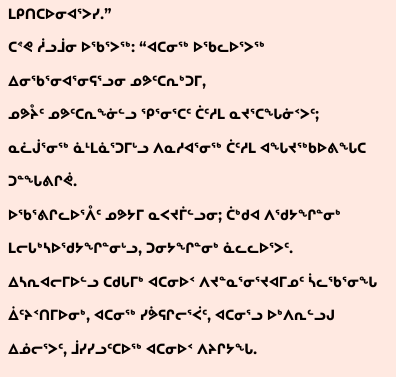ᒪᑭᑎᑕᐅᓂᐊᕐᐳᓯ.”
ᑕᕝᕙ ᓲᓗᒨᓂ ᐅᖃᕐᐳᖅ: “ᐊᑕᓂᖅ ᐅᖃᓚᐅᕐᐳᖅ ᐃᓂᖃᕐᓂᐊᕐᓂᕋᕐᓗᓂ ᓄᕗᑦᑕᕆᒃᑐᒥ,
ᓄᕗᔧᑦ ᓄᕗᑦᑕᕆᖕᓃᓪᓗ ᕿᕐᓂᕐᑕᑦ ᑖᑦᓱᒪ ᓇᔪᕐᑕᖓᓃᑉᐳᑦ; ᓇᓛᒎᕐᓂᖅ ᓈᒻᒪᓈᕐᑐᒥᒡᓗ ᐱᓇᓱᐊᕐᓂᖅ ᑖᑦᓱᒪ ᐊᖓᔪᖅᑲᐅᕕᖓᑕ ᑐᓐᖓᕕᒋᕚ.
ᐅᖃᕐᕕᒋᓚᐅᕐᐰᑦ ᓄᕗᔭᒥ ᓇᐸᔪᒦᓪᓗᓂ; ᑖᒃᑯᐊ ᐱᖁᔭᖏᓐᓂᒃ ᒪᓕᒐᒃᓴᐅᖁᔭᖏᓐᓂᒡᓗ, ᑐᓂᔭᖏᓐᓂᒃ ᓈᓚᓚᐅᕐᐳᑦ.
ᐃᓴᕆᐊᓕᒥᐅᓪᓗ ᑕᑯᒐᒥᒃ ᐊᑕᓂᐅᑉ ᐱᔪᓐᓇᕐᓂᕐᔪᐊᒥᓄᑦ ᓵᓚᖃᕐᓂᖓ ᐄᑦᔨᑉᑎᒥᐅᓂᒃ, ᐊᑕᓂᖅ ᓯᕘᕋᒋᓕᕐᐹᑦ, ᐊᑕᓂᕐᓗ ᐅᒃᐱᕆᓪᓗᒍ ᐃᓅᓕᕐᐳᑦ, ᒨᓯᓯᓗᑦᑕᐅᖅ ᐊᑕᓂᐅᑉ ᐱᔨᒋᔭᖓ.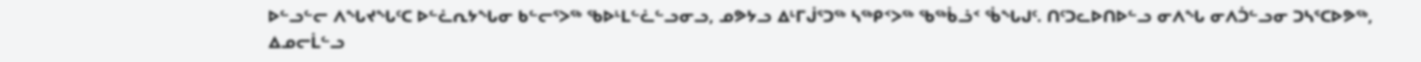ᐅᓪᓗᓪᓕ ᐱᖓᔪᖓᑦᑕ ᐅᓪᓛᕆᔭᖓᓂ ᑲᓪᓕᕐᐳᖅ ᖃᐅᒻᒪᓪᓛᓪᓗᓂᓗ, ᓄᕗᔭᓗ ᐃᒻᒥᒎᕐᑐᖅ ᓴᖅᑭᑉᐳᖅ ᖃᖅᑳᓘᑉ ᖄᖓᒍᑦ. ᑎᑦᑐᓚᐅᑎᐅᓪᓗ ᓂᐱᖓ ᓂᐱᑑᓪᓗᓂ ᑐᓴᕐᑕᐅᕗᖅ, ᐃᓄᓕᒫᓪᓗ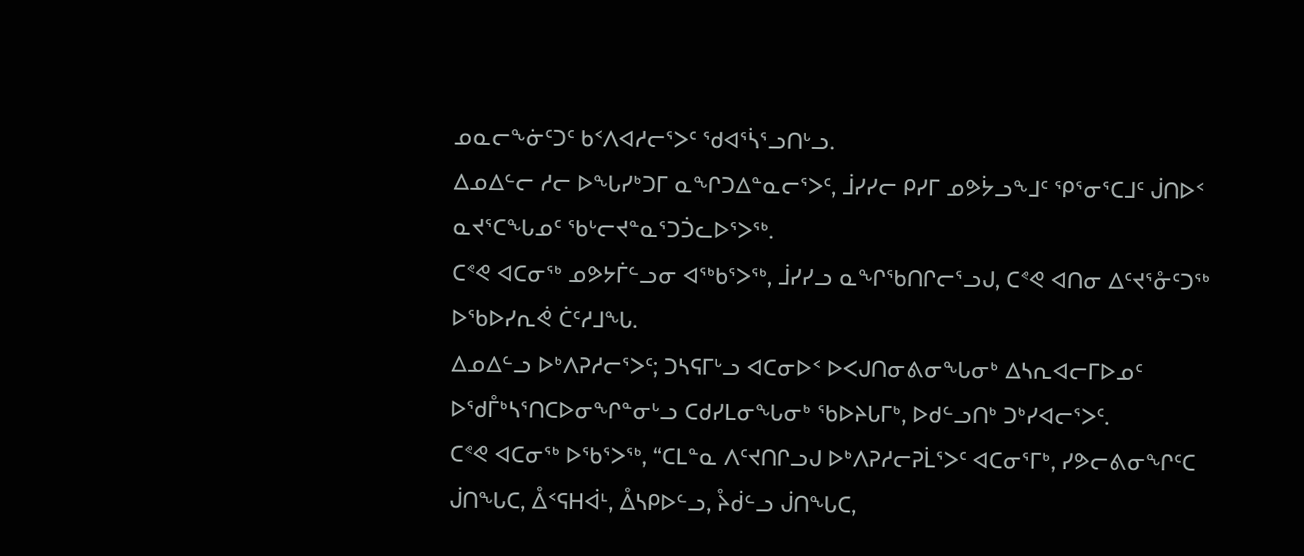ᓄᓇᓕᖕᓃᑦᑐᑦ ᑲᑉᐱᐊᓱᓕᕐᐳᑦ ᖁᐊᕐᓵᕐᓗᑎᒡᓗ.
ᐃᓄᐃᓪᓕ ᓱᓕ ᐅᖓᓯᒃᑐᒥ ᓇᖏᑐᐃᓐᓇᓕᕐᐳᑦ, ᒨᓯᓯᓕ ᑭᓯᒥ ᓄᕗᔮᓗᖕᒧᑦ ᕿᕐᓂᕐᑕᒧᑦ ᒎᑎᐅᑉ ᓇᔪᕐᑕᖓᓄᑦ ᖃᒡᓕᔪᓐᓇᕐᑐᑑᓚᐅᕐᐳᖅ.
ᑕᕝᕙ ᐊᑕᓂᖅ ᓄᕗᔭᒦᓪᓗᓂ ᐊᖅᑲᕐᐳᖅ, ᒨᓯᓯᓗ ᓇᖏᖃᑎᒋᓕᕐᓗᒍ, ᑕᕝᕙ ᐊᑎᓂ ᐃᑦᔪᕐᓁᑦᑐᖅ ᐅᖃᐅᓯᕆᕚ ᑖᑦᓱᒧᖓ.
ᐃᓄᐃᓪᓗ ᐅᒃᐱᕈᓱᓕᕐᐳᑦ; ᑐᓴᕋᒥᒡᓗ ᐊᑕᓂᐅᑉ ᐅᐸᒍᑎᓂᕕᓂᖓᓂᒃ ᐃᓴᕆᐊᓕᒥᐅᓄᑦ ᐅᖁᒤᒃᓴᕐᑎᑕᐅᓂᖏᓐᓂᒡᓗ ᑕᑯᓯᒪᓂᖓᓂᒃ ᖃᐅᔨᒐᒥᒃ, ᐅᑯᓪᓗᑎᒃ ᑐᒃᓯᐊᓕᕐᐳᑦ.
ᑕᕝᕙ ᐊᑕᓂᖅ ᐅᖃᕐᐳᖅ, “ᑕᒪᓐᓇ ᐱᑦᔪᑎᒋᓗᒍ ᐅᒃᐱᕈᓱᓕᕈᒫᕐᐳᑦ ᐊᑕᓂᕐᒥᒃ, ᓯᕗᓕᕕᓂᖏᑦᑕ ᒎᑎᖓᑕ, ᐂᑉᕋᕼᐋᒻ, ᐂᓴᑭᐅᓪᓗ, ᔧᑰᓪᓗ ᒎᑎᖓᑕ,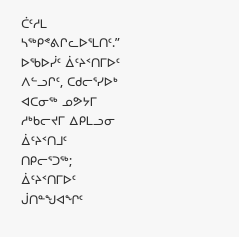ᑖᑦᓱᒪ ᓴᖅᑭᕝᕕᒋᓚᐅᕐᒪᑎᑦ.”
ᐅᖃᐅᓰᑦ ᐄᑦᔨᑉᑎᒥᐅᑦ ᐱᓪᓗᒋᑦ, ᑕᑯᓕᕐᓯᐅᒃ ᐊᑕᓂᖅ ᓄᕗᔭᒥ ᓱᒃᑲᓕᔪᒥ ᐃᑭᒪᓗᓂ ᐄᑦᔨᑉᑎᒧᑦ ᑎᑭᓕᕐᑐᖅ; ᐄᑦᔨᑉᑎᒥᐅᑦ ᒎᑎᓐᖑᐊᖏᑦ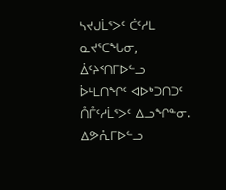ᓴᔪᒍᒫᕐᐳᑦ ᑖᑦᓱᒪ ᓇᔪᕐᑕᖓᓂ, ᐄᑦᔨᑉᑎᒥᐅᓪᓗ ᐆᒻᒪᑎᖏᑦ ᐊᐅᒃᑐᑎᑐᑦ ᑍᒤᑦᓱᒫᕐᐳᑦ ᐃᓗᖏᓐᓂ.
ᐃᕗᕅᒥᐅᓪᓗ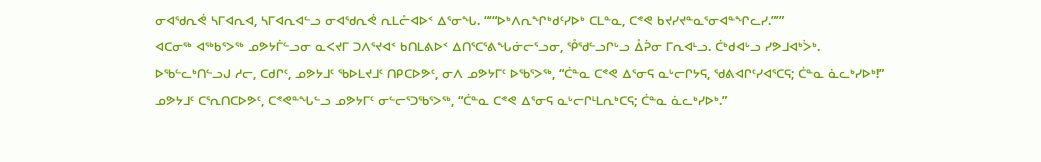ᓂᐊᖁᕆᕚ ᓴᒥᐊᕆᐊ, ᓴᒥᐊᕆᐊᓪᓗ ᓂᐊᖁᕆᕚ ᕆᒪᓔᐊᐅᑉ ᐃᕐᓂᖓ. “‘“ᐅᒃᐱᕆᖏᒃᑯᑦᓯᐅᒃ ᑕᒪᓐᓇ, ᑕᕝᕙ ᑲᔪᓯᔪᓐᓇᕐᓂᐊᓐᖏᓚᓯ.”’”
ᐊᑕᓂᖅ ᐊᖅᑲᕐᐳᖅ ᓄᕗᔭᒦᓪᓗᓂ ᓇᐸᔪᒥ ᑐᐱᕐᔪᐊᑉ ᑲᑎᒪᕕᐅᑉ ᐃᑎᕐᑕᕐᕕᖓᓃᓕᕐᓗᓂ, ᕾᖁᓪᓗᒋᒡᓗ ᐂᕉᓂ ᒥᕆᐊᒻᓗ. ᑖᒃᑯᐊᒡᓗ ᓯᕗᒧᐊᒃᐴᒃ.
ᐅᖃᓪᓚᒃᑎᓪᓗᒍ ᓱᓕ, ᑕᑯᒋᑦ, ᓄᕗᔭᒧᑦ ᖃᐅᒪᔪᒧᑦ ᑎᑭᑕᐅᕗᑦ, ᓂᐱ ᓄᕗᔭᒥᑦ ᐅᖃᕐᐳᖅ, “ᑖᓐᓇ ᑕᕝᕙ ᐃᕐᓂᕋ ᓇᒡᓕᒋᔭᕋ, ᖁᕕᐊᒋᑦᓯᐊᕐᑕᕋ; ᑖᓐᓇ ᓈᓚᒃᓯᐅᒃ!”
ᓄᕗᔭᒧᑦ ᑕᕐᕆᑎᑕᐅᕗᑦ, ᑕᕝᕙᓐᖓᓪᓗ ᓄᕗᔭᒥᑦ ᓂᓪᓕᕐᑐᖃᕐᐳᖅ, “ᑖᓐᓇ ᑕᕝᕙ ᐃᕐᓂᕋ ᓇᒡᓕᒋᒻᒪᕆᒃᑕᕋ; ᑖᓐᓇ ᓈᓚᒃᓯᐅᒃ.”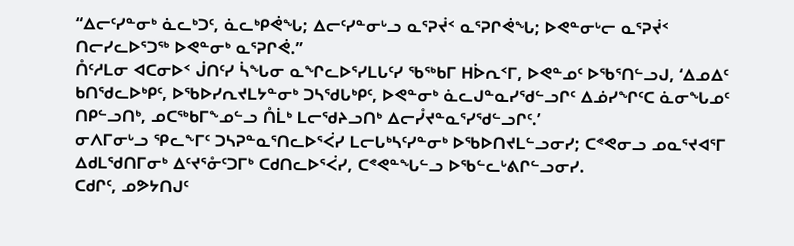“ᐃᓕᑦᓯᓐᓂᒃ ᓈᓚᒃᑐᑦ, ᓈᓚᒃᑭᕚᖓ; ᐃᓕᑦᓯᓐᓂᒡᓗ ᓇᕐᕈᔫᑉ ᓇᕐᕈᒋᕚᖓ; ᐅᕙᓐᓂᒡᓕ ᓇᕐᕈᔫᑉ ᑎᓕᓯᓚᐅᕐᑐᖅ ᐅᕙᓐᓂᒃ ᓇᕐᕈᒋᕚ.”
ᑍᑦᓱᒪᓂ ᐊᑕᓂᐅᑉ ᒎᑎᑦᓯ ᓵᖓᓂ ᓇᖏᓚᐅᕐᓯᒪᒐᑦᓯ ᖃᖅᑲᒥ ᕼᐆᕆᑉᒥ, ᐅᕙᓐᓄᑦ ᐅᖃᕐᑎᓪᓗᒍ, ‘ᐃᓄᐃᑦ ᑲᑎᖁᓚᐅᒃᑭᑦ, ᐅᖃᐅᓯᕆᔪᒪᔭᓐᓂᒃ ᑐᓴᖁᒐᒃᑭᑦ, ᐅᕙᓐᓂᒃ ᓈᓚᒍᓐᓇᓯᖁᓪᓗᒋᑦ ᐃᓅᓯᖏᑦᑕ ᓈᓂᖓᓄᑦ ᑎᑭᓪᓗᑎᒃ, ᓄᑕᖅᑲᒥᖕᓄᓪᓗ ᑍᒫᒃ ᒪᓕᖁᔨᓗᑎᒃ ᐃᓕᓮᔪᓐᓇᕐᓯᖁᓪᓗᒋᑦ.’
ᓂᐱᒥᓂᒡᓗ ᕿᓚᖕᒥᑦ ᑐᓴᕈᓐᓇᕐᑎᓚᐅᕐᐹᓯ ᒪᓕᒐᒃᓴᑦᓯᓐᓂᒃ ᐅᖃᐅᑎᔪᒪᓪᓗᓂᓯ; ᑕᕝᕙᓂᓗ ᓄᓇᕐᔪᐊᕐᒥ ᐃᑯᒪᖁᑎᒥᓂᒃ ᐃᑦᔪᕐᓁᑦᑐᒥᒃ ᑕᑯᑎᓚᐅᕐᐹᓯ, ᑕᕝᕙᓐᖓᓪᓗ ᐅᖃᓪᓚᒡᕕᒋᓪᓗᓂᓯ.
ᑕᑯᒋᑦ, ᓄᕗᔭᑎᒍᑦ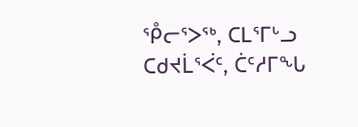ᕾᓕᕐᐳᖅ, ᑕᒪᕐᒥᒡᓗ ᑕᑯᔪᒫᕐᐹᑦ, ᑖᑦᓱᒥᖓ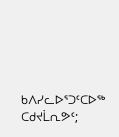ᑲᐱᓯᓚᐅᕐᑐᑦᑕᐅᖅ ᑕᑯᔪᒫᕆᕗᑦ;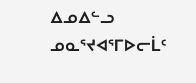ᐃᓄᐃᓪᓗ ᓄᓇᕐᔪᐊᕐᒥᐅᓕᒫᑦ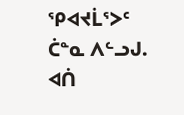ᕿᐊᔪᒫᕐᐳᑦ ᑖᓐᓇ ᐱᓪᓗᒍ. ᐊᑏ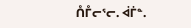ᑍᒤᓕᕐᓕ. ᐋᒦᓐ.